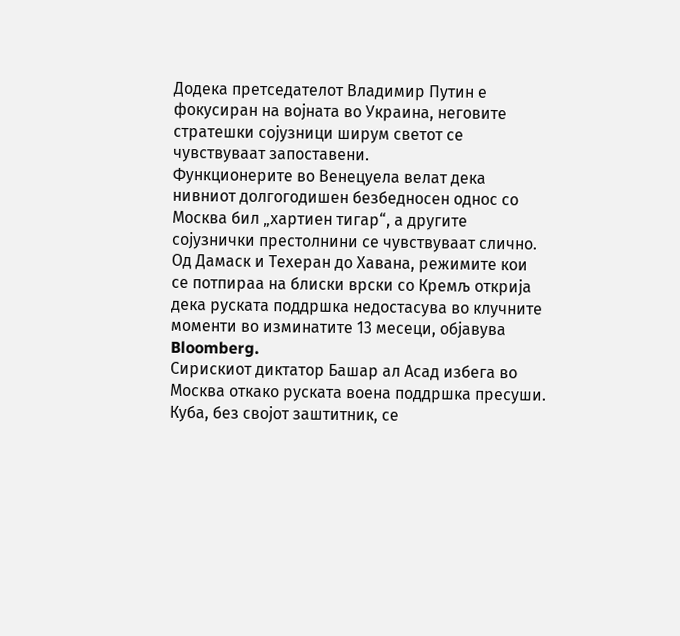Додека претседателот Владимир Путин е фокусиран на војната во Украина, неговите стратешки сојузници ширум светот се чувствуваат запоставени.
Функционерите во Венецуела велат дека нивниот долгогодишен безбедносен однос со Москва бил „хартиен тигар“, а другите сојузнички престолнини се чувствуваат слично. Од Дамаск и Техеран до Хавана, режимите кои се потпираа на блиски врски со Кремљ открија дека руската поддршка недостасува во клучните моменти во изминатите 13 месеци, објавува Bloomberg.
Сирискиот диктатор Башар ал Асад избега во Москва откако руската воена поддршка пресуши. Куба, без својот заштитник, се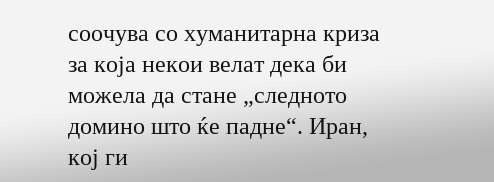соочува со хуманитарна криза за која некои велат дека би можела да стане „следното домино што ќе падне“. Иран, кој ги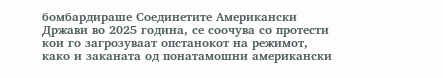бомбардираше Соединетите Американски Држави во 2025 година, се соочува со протести кои го загрозуваат опстанокот на режимот, како и заканата од понатамошни американски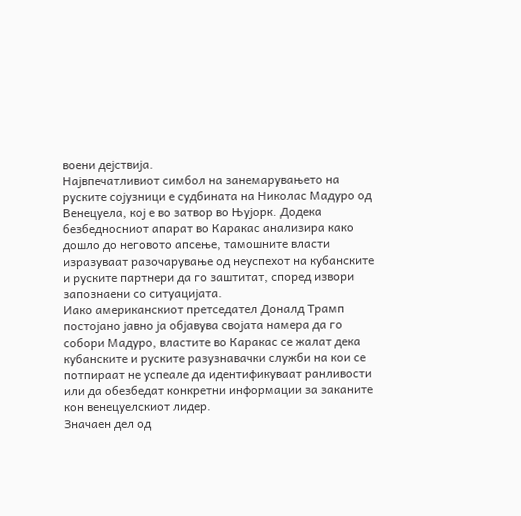воени дејствија.
Највпечатливиот симбол на занемарувањето на руските сојузници е судбината на Николас Мадуро од Венецуела, кој е во затвор во Њујорк. Додека безбедносниот апарат во Каракас анализира како дошло до неговото апсење, тамошните власти изразуваат разочарување од неуспехот на кубанските и руските партнери да го заштитат, според извори запознаени со ситуацијата.
Иако американскиот претседател Доналд Трамп постојано јавно ја објавува својата намера да го собори Мадуро, властите во Каракас се жалат дека кубанските и руските разузнавачки служби на кои се потпираат не успеале да идентификуваат ранливости или да обезбедат конкретни информации за заканите кон венецуелскиот лидер.
Значаен дел од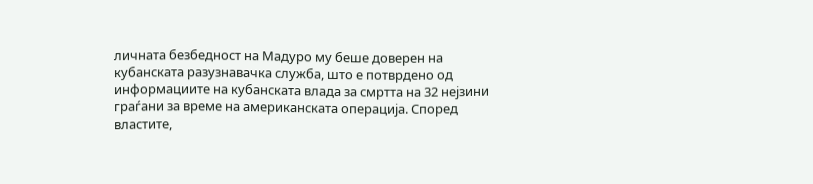личната безбедност на Мадуро му беше доверен на кубанската разузнавачка служба, што е потврдено од информациите на кубанската влада за смртта на 32 нејзини граѓани за време на американската операција. Според властите,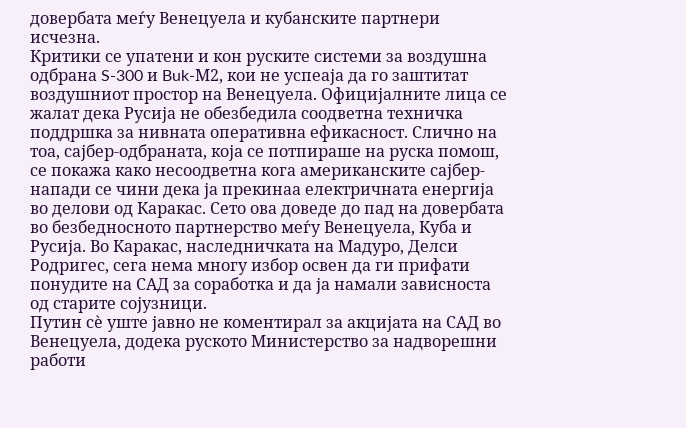довербата меѓу Венецуела и кубанските партнери исчезна.
Критики се упатени и кон руските системи за воздушна одбрана S-300 и Buk-М2, кои не успеаја да го заштитат воздушниот простор на Венецуела. Официјалните лица се жалат дека Русија не обезбедила соодветна техничка поддршка за нивната оперативна ефикасност. Слично на тоа, сајбер-одбраната, која се потпираше на руска помош, се покажа како несоодветна кога американските сајбер-напади се чини дека ја прекинаа електричната енергија во делови од Каракас. Сето ова доведе до пад на довербата во безбедносното партнерство меѓу Венецуела, Куба и Русија. Во Каракас, наследничката на Мадуро, Делси Родригес, сега нема многу избор освен да ги прифати понудите на САД за соработка и да ја намали зависноста од старите сојузници.
Путин сè уште јавно не коментирал за акцијата на САД во Венецуела, додека руското Министерство за надворешни работи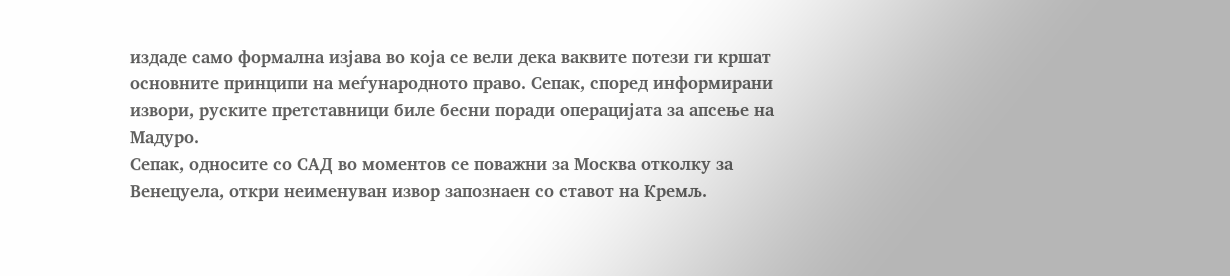издаде само формална изјава во која се вели дека ваквите потези ги кршат основните принципи на меѓународното право. Сепак, според информирани извори, руските претставници биле бесни поради операцијата за апсење на Мадуро.
Сепак, односите со САД во моментов се поважни за Москва отколку за Венецуела, откри неименуван извор запознаен со ставот на Кремљ.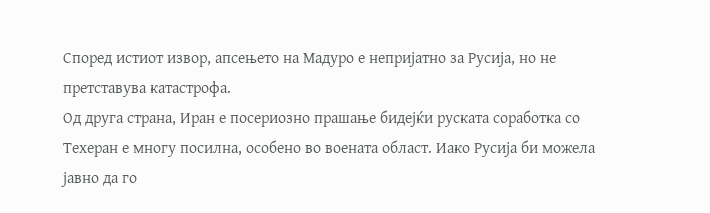Според истиот извор, апсењето на Мадуро е непријатно за Русија, но не претставува катастрофа.
Од друга страна, Иран е посериозно прашање бидејќи руската соработка со Техеран е многу посилна, особено во воената област. Иако Русија би можела јавно да го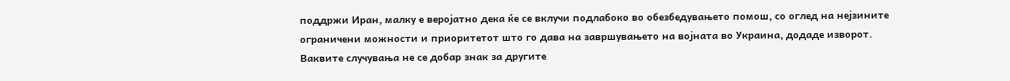поддржи Иран, малку е веројатно дека ќе се вклучи подлабоко во обезбедувањето помош, со оглед на нејзините ограничени можности и приоритетот што го дава на завршувањето на војната во Украина, додаде изворот.
Ваквите случувања не се добар знак за другите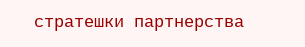стратешки партнерства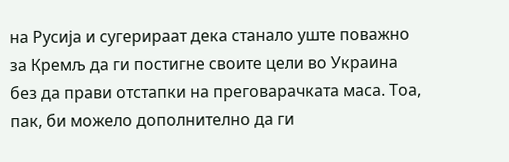на Русија и сугерираат дека станало уште поважно за Кремљ да ги постигне своите цели во Украина без да прави отстапки на преговарачката маса. Тоа, пак, би можело дополнително да ги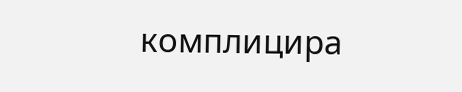комплицира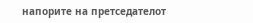напорите на претседателот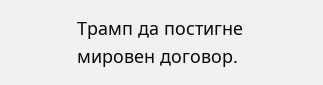Трамп да постигне мировен договор.